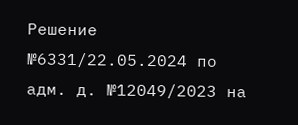Решение №6331/22.05.2024 по адм. д. №12049/2023 на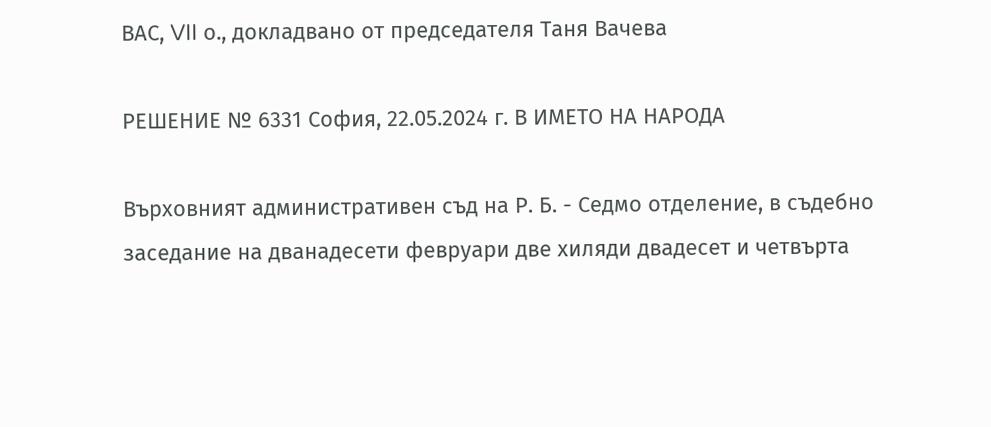ВАС, VII о., докладвано от председателя Таня Вачева

РЕШЕНИЕ № 6331 София, 22.05.2024 г. В ИМЕТО НА НАРОДА

Върховният административен съд на Р. Б. - Седмо отделение, в съдебно заседание на дванадесети февруари две хиляди двадесет и четвърта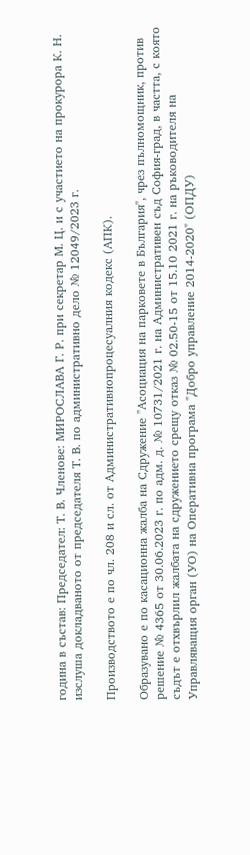година в състав: Председател: Т. В. Членове: МИРОСЛАВА Г. Р. при секретар М. Ц. и с участието на прокурора К. Н. изслуша докладваното от председателя Т. В. по административно дело № 12049/2023 г.

Производството е по чл. 208 и сл. от Административнопроцесуалния кодекс (АПК).

Образувано е по касационна жалба на Сдружение "Асоциация на парковете в България", чрез пълномощник, против решение № 4365 от 30.06.2023 г. по адм. д. № 10731/2021 г. на Административен съд София-град, в частта, с която съдът е отхвърлил жалбата на сдружението срещу отказ № 02.50-15 от 15.10 2021 г. на ръководителя на Управляващия орган (УО) на Оперативна програма "Добро управление 2014-2020" (ОПДУ)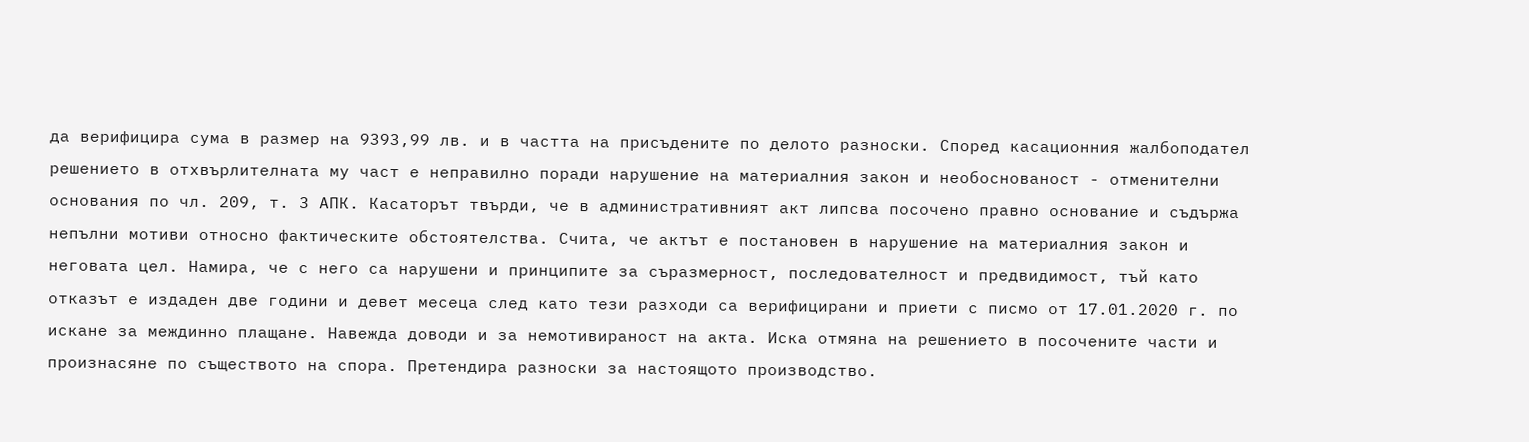да верифицира сума в размер на 9393,99 лв. и в частта на присъдените по делото разноски. Според касационния жалбоподател решението в отхвърлителната му част е неправилно поради нарушение на материалния закон и необоснованост - отменителни основания по чл. 209, т. 3 АПК. Касаторът твърди, че в административният акт липсва посочено правно основание и съдържа непълни мотиви относно фактическите обстоятелства. Счита, че актът е постановен в нарушение на материалния закон и неговата цел. Намира, че с него са нарушени и принципите за съразмерност, последователност и предвидимост, тъй като отказът е издаден две години и девет месеца след като тези разходи са верифицирани и приети с писмо от 17.01.2020 г. по искане за междинно плащане. Навежда доводи и за немотивираност на акта. Иска отмяна на решението в посочените части и произнасяне по съществото на спора. Претендира разноски за настоящото производство.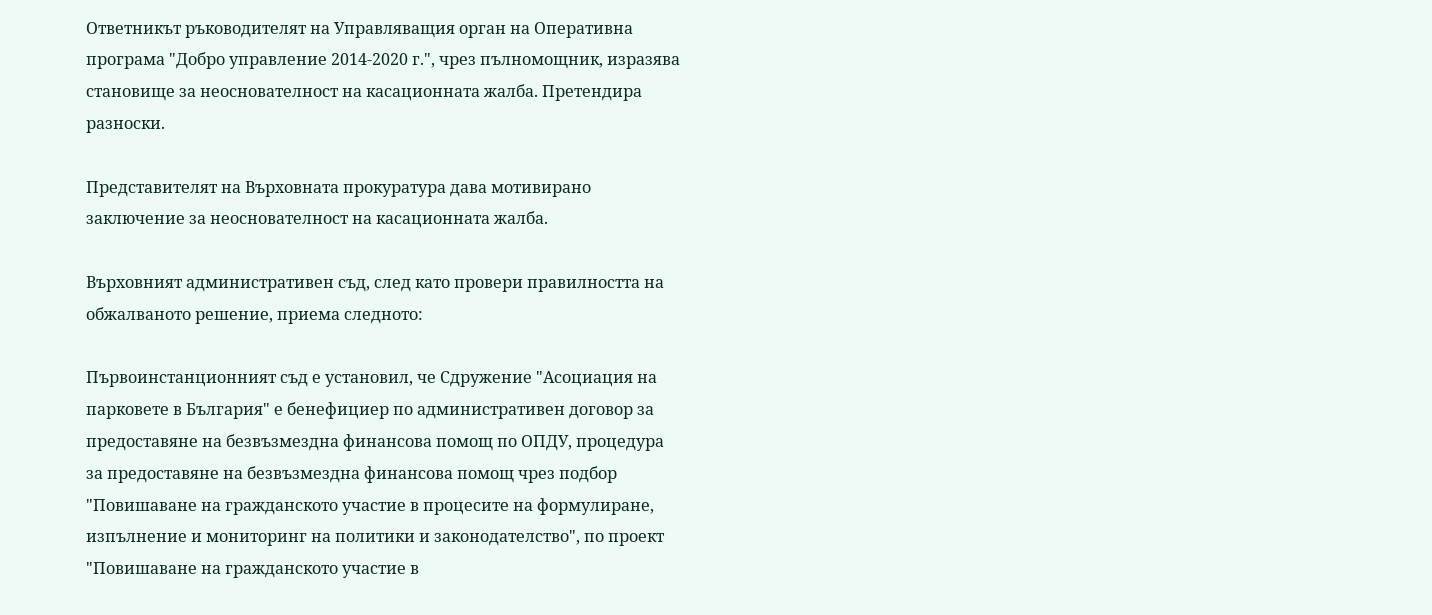Ответникът ръководителят на Управляващия орган на Оперативна програма "Добро управление 2014-2020 г.", чрез пълномощник, изразява становище за неоснователност на касационната жалба. Претендира разноски.

Представителят на Върховната прокуратура дава мотивирано заключение за неоснователност на касационната жалба.

Върховният административен съд, след като провери правилността на обжалваното решение, приема следното:

Първоинстанционният съд е установил, че Сдружение "Асоциация на парковете в България" е бенефициер по административен договор за предоставяне на безвъзмездна финансова помощ по ОПДУ, процедура за предоставяне на безвъзмездна финансова помощ чрез подбор "Повишаване на гражданското участие в процесите на формулиране, изпълнение и мониторинг на политики и законодателство", по проект "Повишаване на гражданското участие в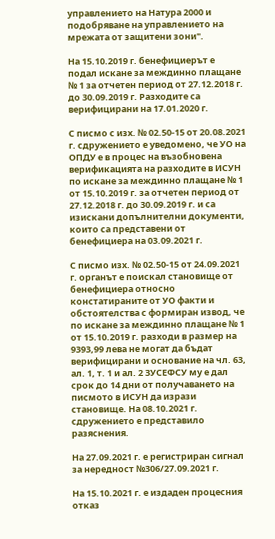управлението на Натура 2000 и подобряване на управлението на мрежата от защитени зони".

На 15.10.2019 г. бенефициерът е подал искане за междинно плащане № 1 за отчетен период от 27.12.2018 г. до 30.09.2019 г. Разходите са верифицирани на 17.01.2020 г.

С писмо с изх. № 02.50-15 от 20.08.2021 г. сдружението е уведомено, че УО на ОПДУ е в процес на възобновена верификацията на разходите в ИСУН по искане за междинно плащане № 1 от 15.10.2019 г. за отчетен период от 27.12.2018 г. до 30.09.2019 г. и са изискани допълнителни документи, които са представени от бенефициера на 03.09.2021 г.

С писмо изх. № 02.50-15 от 24.09.2021 г. органът е поискал становище от бенефициера относно констатираните от УО факти и обстоятелства с формиран извод, че по искане за междинно плащане № 1 от 15.10.2019 г. разходи в размер на 9393,99 лева не могат да бъдат верифицирани и основание на чл. 63, ал. 1, т. 1 и ал. 2 ЗУСЕФСУ му е дал срок до 14 дни от получаването на писмото в ИСУН да изрази становище. На 08.10.2021 г. сдружението е представило разяснения.

На 27.09.2021 г. е регистриран сигнал за нередност №306/27.09.2021 г.

На 15.10.2021 г. е издаден процесния отказ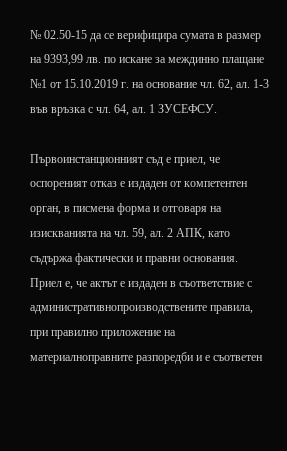№ 02.50-15 да се верифицира сумата в размер на 9393,99 лв. по искане за междинно плащане №1 от 15.10.2019 г. на основание чл. 62, ал. 1-3 във връзка с чл. 64, ал. 1 ЗУСЕФСУ.

Първоинстанционният съд е приел, че оспореният отказ е издаден от компетентен орган, в писмена форма и отговаря на изискванията на чл. 59, ал. 2 АПК, като съдържа фактически и правни основания. Приел е, че актът е издаден в съответствие с административнопроизводствените правила, при правилно приложение на материалноправните разпоредби и е съответен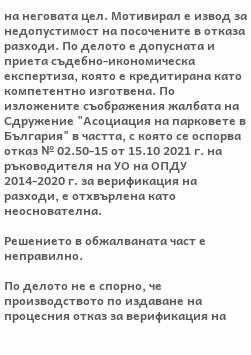на неговата цел. Мотивирал е извод за недопустимост на посочените в отказа разходи. По делото е допусната и приета съдебно-икономическа експертиза, която е кредитирана като компетентно изготвена. По изложените съображения жалбата на Сдружение "Асоциация на парковете в България" в частта, с която се оспорва отказ № 02.50-15 от 15.10 2021 г. на ръководителя на УО на ОПДУ 2014-2020 г. за верификация на разходи, е отхвърлена като неоснователна.

Решението в обжалваната част е неправилно.

По делото не е спорно, че производството по издаване на процесния отказ за верификация на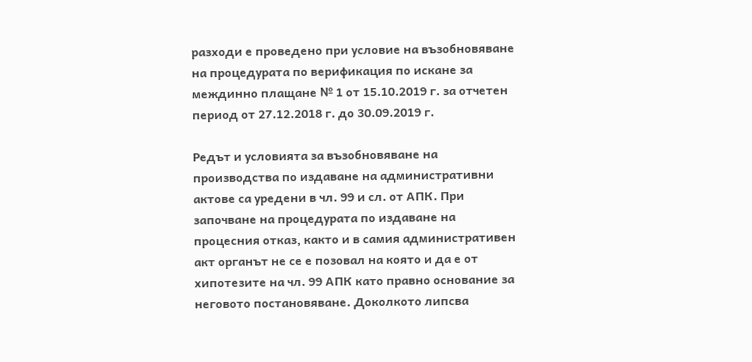разходи е проведено при условие на възобновяване на процедурата по верификация по искане за междинно плащане № 1 от 15.10.2019 г. за отчетен период от 27.12.2018 г. до 30.09.2019 г.

Редът и условията за възобновяване на производства по издаване на административни актове са уредени в чл. 99 и сл. от АПК. При започване на процедурата по издаване на процесния отказ, както и в самия административен акт органът не се е позовал на която и да е от хипотезите на чл. 99 АПК като правно основание за неговото постановяване. Доколкото липсва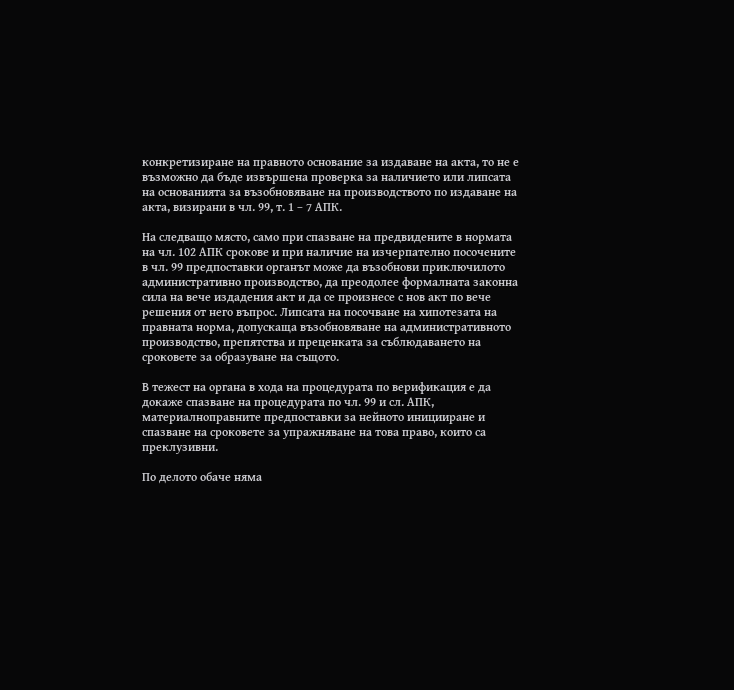конкретизиране на правното основание за издаване на акта, то не е възможно да бъде извършена проверка за наличието или липсата на основанията за възобновяване на производството по издаване на акта, визирани в чл. 99, т. 1 – 7 АПК.

На следващо място, само при спазване на предвидените в нормата на чл. 102 АПК срокове и при наличие на изчерпателно посочените в чл. 99 предпоставки органът може да възобнови приключилото административно производство, да преодолее формалната законна сила на вече издадения акт и да се произнесе с нов акт по вече решения от него въпрос. Липсата на посочване на хипотезата на правната норма, допускаща възобновяване на административното производство, препятства и преценката за съблюдаването на сроковете за образуване на същото.

В тежест на органа в хода на процедурата по верификация е да докаже спазване на процедурата по чл. 99 и сл. АПК, материалноправните предпоставки за нейното иницииране и спазване на сроковете за упражняване на това право, които са преклузивни.

По делото обаче няма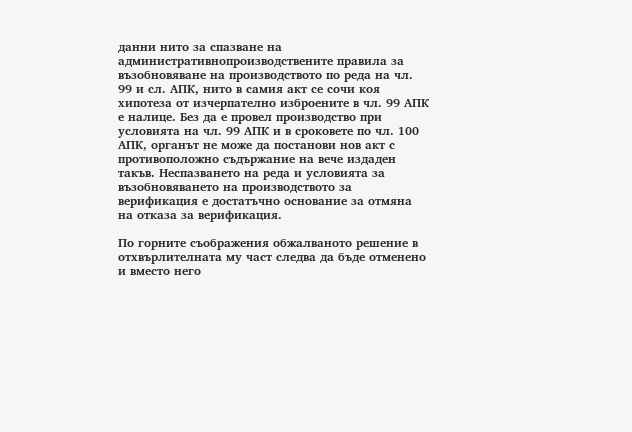данни нито за спазване на административнопроизводствените правила за възобновяване на производството по реда на чл. 99 и сл. АПК, нито в самия акт се сочи коя хипотеза от изчерпателно изброените в чл. 99 АПК е налице. Без да е провел производство при условията на чл. 99 АПК и в сроковете по чл. 100 АПК, органът не може да постанови нов акт с противоположно съдържание на вече издаден такъв. Неспазването на реда и условията за възобновяването на производството за верификация е достатъчно основание за отмяна на отказа за верификация.

По горните съображения обжалваното решение в отхвърлителната му част следва да бъде отменено и вместо него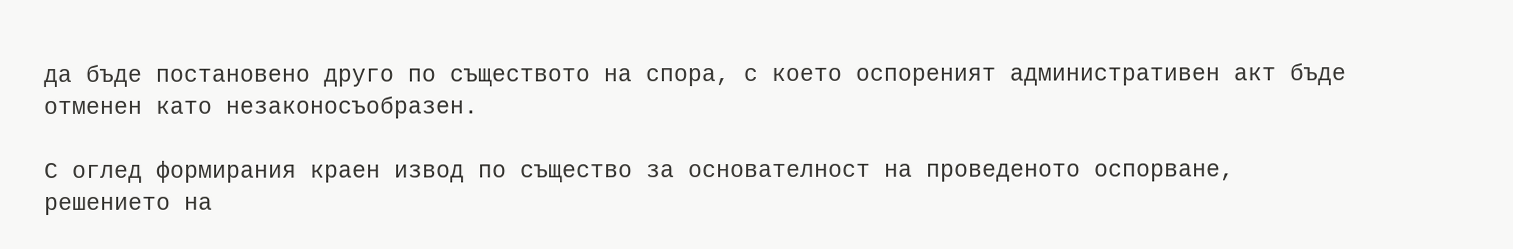да бъде постановено друго по съществото на спора, с което оспореният административен акт бъде отменен като незаконосъобразен.

С оглед формирания краен извод по същество за основателност на проведеното оспорване, решението на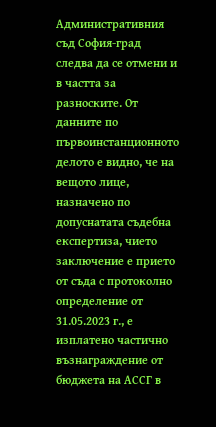Административния съд София-град следва да се отмени и в частта за разноските. От данните по първоинстанционното делото е видно, че на вещото лице, назначено по допуснатата съдебна експертиза, чието заключение е прието от съда с протоколно определение от 31.05.2023 г., е изплатено частично възнаграждение от бюджета на АССГ в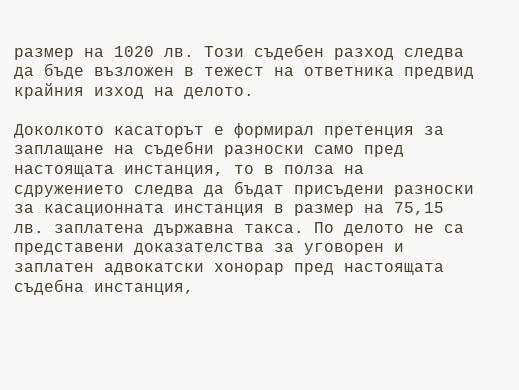размер на 1020 лв. Този съдебен разход следва да бъде възложен в тежест на ответника предвид крайния изход на делото.

Доколкото касаторът е формирал претенция за заплащане на съдебни разноски само пред настоящата инстанция, то в полза на сдружението следва да бъдат присъдени разноски за касационната инстанция в размер на 75,15 лв. заплатена държавна такса. По делото не са представени доказателства за уговорен и заплатен адвокатски хонорар пред настоящата съдебна инстанция,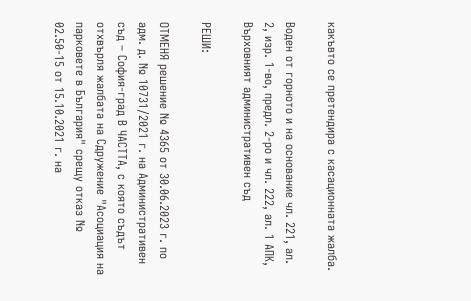какъвто се претендира с касационната жалба.

Воден от горното и на основание чл. 221, ал. 2, изр. 1-во, предл. 2-ро и чл. 222, ал. 1 АПК, Върховният административен съд

РЕШИ:

ОТМЕНЯ решение № 4365 от 30.06.2023 г. по адм. д. № 10731/2021 г. на Административен съд – София-град В ЧАСТТА, с която съдът отхвърля жалбата на Сдружение "Асоциация на парковете в България" срещу отказ № 02.50-15 от 15.10.2021 г. на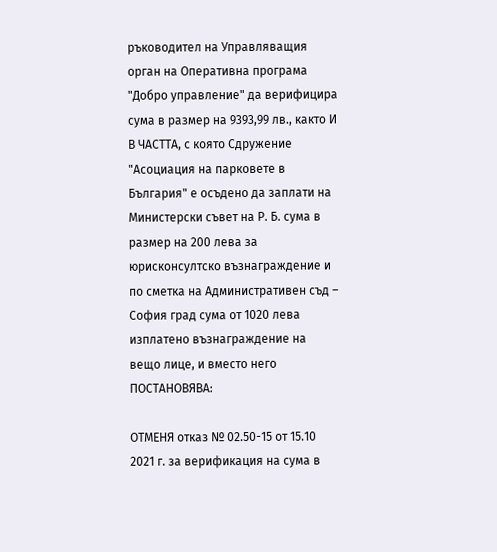ръководител на Управляващия орган на Оперативна програма "Добро управление" да верифицира сума в размер на 9393,99 лв., както И В ЧАСТТА, с която Сдружение "Асоциация на парковете в България" е осъдено да заплати на Министерски съвет на Р. Б. сума в размер на 200 лева за юрисконсултско възнаграждение и по сметка на Административен съд – София град сума от 1020 лева изплатено възнаграждение на вещо лице, и вместо него ПОСТАНОВЯВА:

ОТМЕНЯ отказ № 02.50-15 от 15.10 2021 г. за верификация на сума в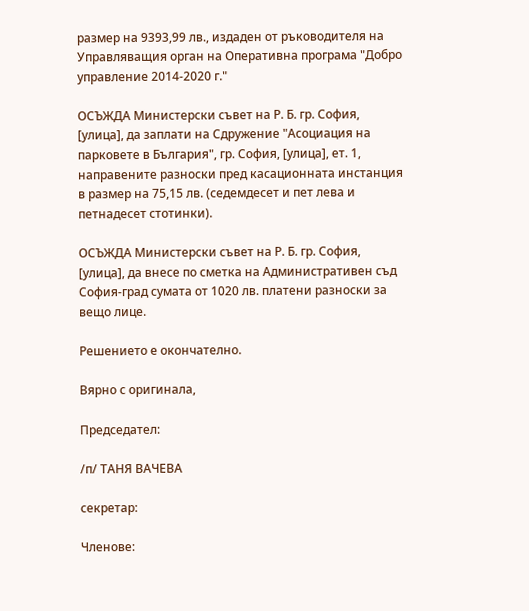размер на 9393,99 лв., издаден от ръководителя на Управляващия орган на Оперативна програма "Добро управление 2014-2020 г."

ОСЪЖДА Министерски съвет на Р. Б. гр. София, [улица], да заплати на Сдружение "Асоциация на парковете в България", гр. София, [улица], ет. 1, направените разноски пред касационната инстанция в размер на 75,15 лв. (седемдесет и пет лева и петнадесет стотинки).

ОСЪЖДА Министерски съвет на Р. Б. гр. София, [улица], да внесе по сметка на Административен съд София-град сумата от 1020 лв. платени разноски за вещо лице.

Решението е окончателно.

Вярно с оригинала,

Председател:

/п/ ТАНЯ ВАЧЕВА

секретар:

Членове: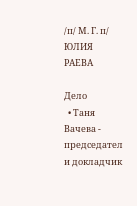/п/ М. Г. п/ ЮЛИЯ РАЕВА

Дело
  • Таня Вачева - председател и докладчик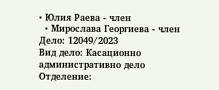• Юлия Раева - член
  • Мирослава Георгиева - член
Дело: 12049/2023
Вид дело: Касационно административно дело
Отделение: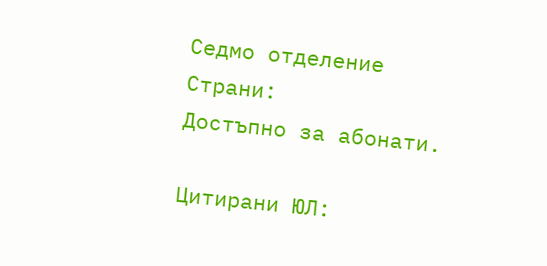Седмо отделение
Страни:
Достъпно за абонати.

Цитирани ЮЛ: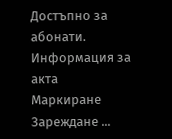Достъпно за абонати.
Информация за акта
Маркиране
Зареждане ...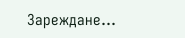Зареждане...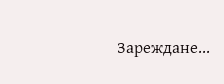Зареждане...